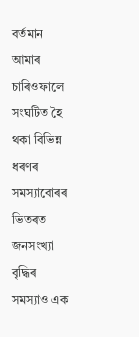বৰ্তমান আমাৰ চাৰিওফালে সংঘটিত হৈ থকা বিভিন্ন ধৰণৰ সমস্যাবোৰৰ ভিতৰত জনসংখ্যা বৃদ্ধিৰ সমস্যাও এক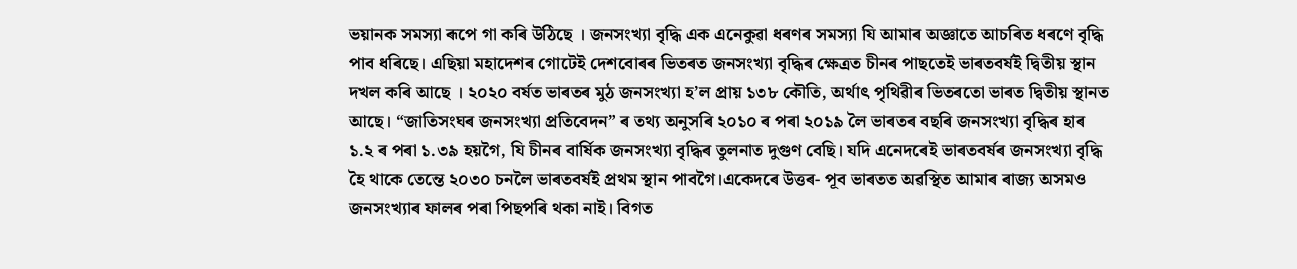ভয়ানক সমস্যা ৰূপে গা কৰি উঠিছে । জনসংখ্যা বৃদ্ধি এক এনেকুৱা ধৰণৰ সমস্যা যি আমাৰ অজ্ঞাতে আচৰিত ধৰণে বৃদ্ধি পাব ধৰিছে। এছিয়া মহাদেশৰ গোটেই দেশবোৰৰ ভিতৰত জনসংখ্যা বৃদ্ধিৰ ক্ষেত্ৰত চীনৰ পাছতেই ভাৰতবৰ্ষই দ্বিতীয় স্থান দখল কৰি আছে । ২০২০ বৰ্ষত ভাৰতৰ মুঠ জনসংখ্যা হ’ল প্ৰায় ১৩৮ কৌতি, অৰ্থাৎ পৃথিৱীৰ ভিতৰতো ভাৰত দ্বিতীয় স্থানত আছে। “জাতিসংঘৰ জনসংখ্যা প্ৰতিবেদন” ৰ তথ্য অনুসৰি ২০১০ ৰ পৰা ২০১৯ লৈ ভাৰতৰ বছৰি জনসংখ্যা বৃদ্ধিৰ হাৰ ১.২ ৰ পৰা ১.৩৯ হয়গৈ, যি চীনৰ বাৰ্ষিক জনসংখ্যা বৃদ্ধিৰ তুলনাত দুগুণ বেছি। যদি এনেদৰেই ভাৰতবৰ্ষৰ জনসংখ্যা বৃদ্ধি হৈ থাকে তেন্তে ২০৩০ চনলৈ ভাৰতবৰ্ষই প্ৰথম স্থান পাবগৈ।একেদৰে উত্তৰ- পূব ভাৰতত অৱস্থিত আমাৰ ৰাজ্য অসমও জনসংখ্যাৰ ফালৰ পৰা পিছপৰি থকা নাই। বিগত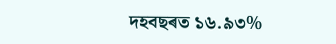দহবছৰত ১৬.৯৩%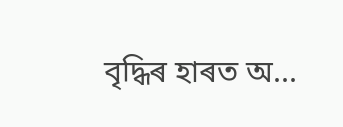বৃদ্ধিৰ হাৰত অ...